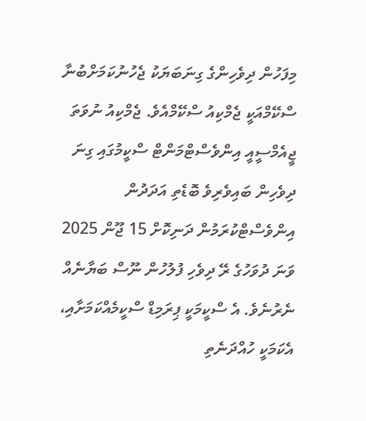މިފަހުން ދިވެހިންގެ ގިނަބަޔަކު ޖެހުނުކަމަށްބުނާ ސްކޭމްއަކީ ޖެމްކިއު ސްކޭމްއެވެ. ޖެމްކިއު ނުވަތަ ޖީއެމްސީއީ އިންވެސްޓްމަންޓް ސްކީމުގައި ގިނަ ދިވެހިން ބައިވެރިވެ ބޮޑެތި އަދަދުން އިންވެސްޓްކުރަމުން ދަނިކޮށް 15 ޖޫން 2025 ވަނަ ދުވަހުގެ ރޭ ދިވެހި ފުލުހުން ނޫސް ބަޔާނެއް ނެރުނެވެ. އެ ސްކީމަކީ ޕިރަމިޑް ސްކީމެއްކަމަށާއި، އެކަމަކީ ހުއްދަނެތި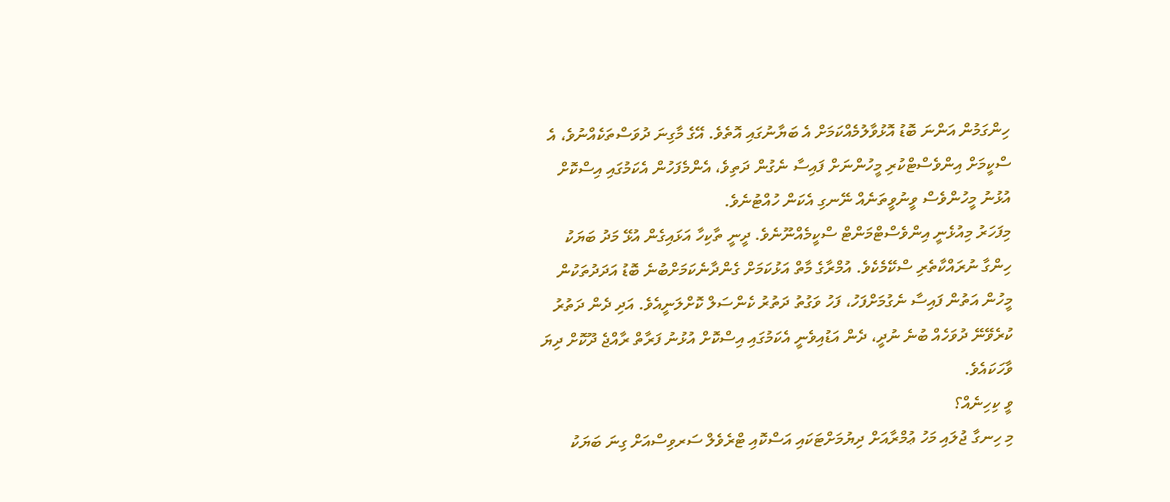ހިންގަމުން އަންނަ ބޮޑު އޮޅުވާލުމެއްކަމަށް އެ ބަޔާނުގައި އޮތެވެ. އޭގެ މާގިނަ ދުވަސްތަކެއްނުވެ، އެ ސްކީމަށް އިންވެސްޓްކުރި މީހުންނަށް ފައިސާ ނެގުން ދަތިވެ، އެންމެފަހުން އެކަމުގައި އިސްކޮށް އުޅުނު މީހުންވެސް ވީނުވީތަނެއް ނޭނގި އެކަން ހުއްޓުނެވެ.
މިފަހަރު މިއުޅެނީ އިންވެސްޓްމަންޓް ސްކީމެއްނޫނެވެ. ދީނީ ތާކިހާ އަޅައިގެން އުޅޭ މަދު ބަޔަކު ހިންގާ ނުރައްކާތެރި ސްކޭމެކެވެ. އުމްރާގެ މާތް އަޅުކަމަށް ގެންދާނެކަމަށްބުނެ ބޮޑު އަދަދުތަކުން މީހުން އަތުން ފައިސާ ނެގުމަށްފަހު، ފަހު ވަގުތު ދަތުރު ކެންސަލް ކޮށްލަނީއެވެ. އަދި ދެން ދަތުރު ކުރެވޭނޭ ދުވަހެއް ބުނެ ނުދީ، ދެން އަޑުއިވެނީ އެކަމުގައި އިސްކޮށް އުޅުނު ފަރާތް ރާއްޖެ ދޫކޮށް ދިޔަ ވާހަކައެވެ.
ވީ ކިހިނެއް؟
މި ހިނގާ ޖުލައި މަހު ޢުމްރާއަށް ދިޔުމަށްޓަކައި އަސްކޮއި ޓްރެވެލް ސަރވިސްއަށް ގިނަ ބަޔަކު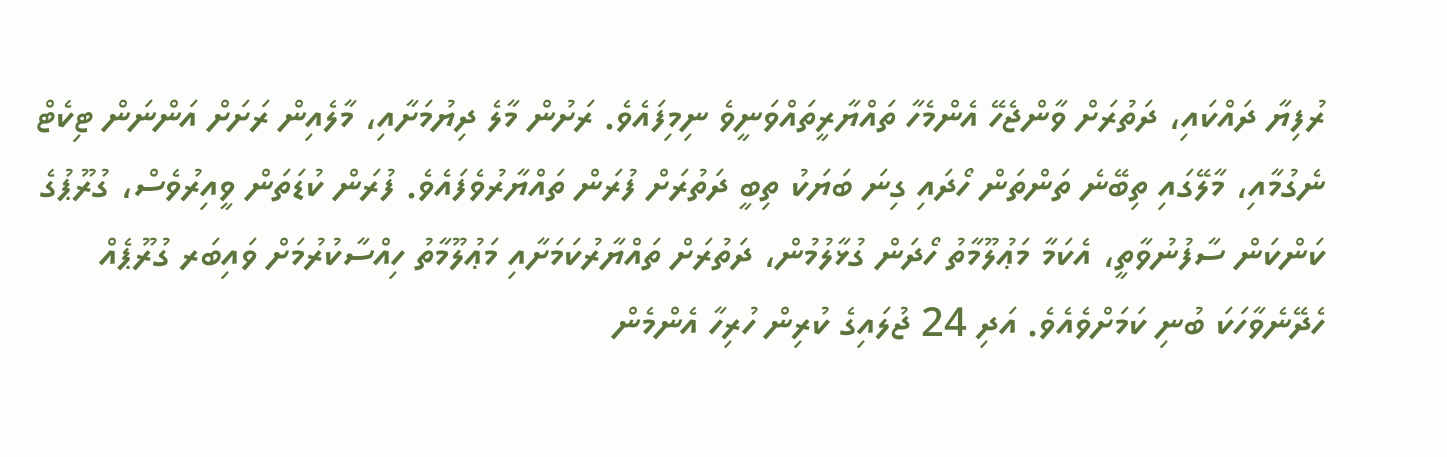ރުފިޔާ ދައްކައި، ދަތުރަށް ވާންޖެހޭ އެންމެހާ ތައްޔާރީތައްވަނީވެ ނިމިފައެވެ. ރަށުން މާލެ ދިޔުމަށާއި، މާލެއިން ރަށަށް އަންނަން ޓިކެޓް ނެގުމާއި، މާލޭގައި ތިބޭނެ ތަންތަން ހޯދައި ގިނަ ބަޔަކު ތިބީ ދަތުރަށް ފުރަން ތައްޔާރުވެފައެވެ. ފުރަން ކުޑަތަން ވީއިރުވެސް، ގުރޫޕުގެ ކަންކަން ސާފުނުވާތީ، އެކަމާ މަޢުލޫމާތު ހޯދަން ގުޅާލުމުން، ދަތުރަށް ތައްޔާރުކަމަށާއި މަޢުލޫމާތު ހިއްސާކުރުމަށް ވައިބަރ ގުރޫޕެއް ހެދޭނެވާހަކަ ބުނި ކަމަށްވެއެވެ. އަދި 24 ޖުލައިގެ ކުރިން ހުރިހާ އެންމެން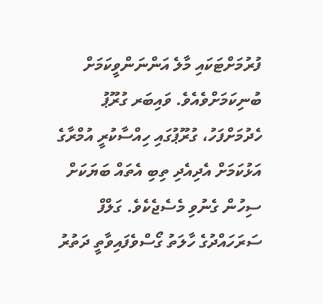ފުރުމަށްޓަކައި މާލެ އަންނަންވީކަމަށް ބުނިކަމަށްވެއެވެ. ވައިބަރ ގުރޫޕު ހެދުމަށްފަހު، ގުރޫޕުގައި ހިއްސާކުރީ އުމްރާގެ އަޅުކަމަށް އެދިއެދި ތިބި އެތައް ބަޔަކަށް ސިހުން ގެނުވި މެސެޖެކެވެ. ގަލްފް ސަރަހައްދުގެ ހާލަތު ގޯސްވެފައިވާތީ ދަތުރު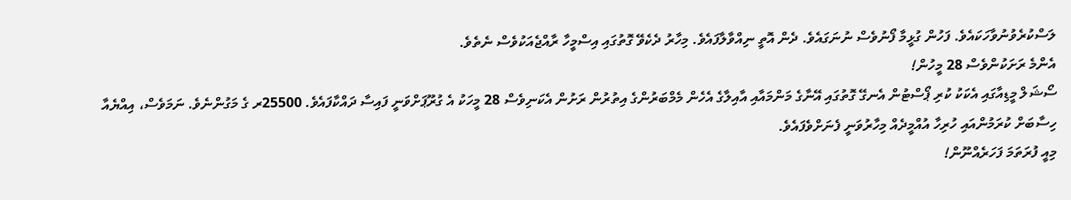ލަސްކުރެވުނުވާހަކައެވެ. ފަހުން ގުޅީމާ ފޯނުވެސް ނުނަގައެވެ. ދެން އޮތީ ނިއްވާލާފައެވެ. މިހާރު ދެކެވޭ ގޮތުގައި އިސްމީހާ ރާއްޖެއަކުވެސް ނެތެވެ.
އެންމެ ރަށަކުންވެސް 28 މީހުން!
ސޯޝަލް މީޑިއާގައި އެކަކު ކުރި ޕޯސްޓުން އެނގޭ ގޮތުގައި އޭނާގެ މަންމައާއި އާއިލާގެ އެހެން މެމްބަރުންގެ އިތުރުން ރަށުން އެކަނިވެސް 28 މީހަކު އެ ގުރޫޕަށްވަނީ ފައިސާ ދައްކާފައެވެ. 25500ރ ގެ މަގުންނެވެ. ނަމަވެސް، އިއްޔެއާ ހިސާބަށް ކުރަމުންއައި ހުރިހާ އުއްމީދެއް މިހާރުވަނީ ފެނަށްވެފައެވެ.
މިއީ ފުރަތަމަ ފަހަރެއްނޫން!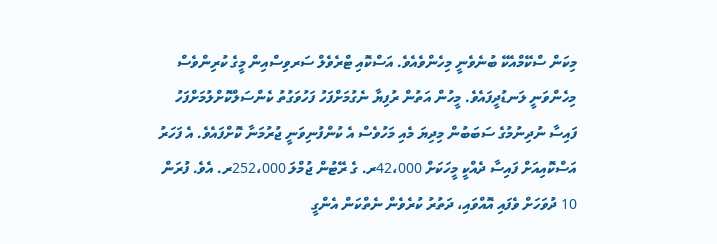މިކަން ސްކޭމްއެކޭ ބުނެވެނީ މިހެންވެއެވެ. އަސްކޮއި ޓްރެވެލް ސަރވިސްއިން މީގެ ކުރިންވެސް މިހެންވަނީ ލަނޑުދީފައެވެ. މީހުން އަތުން ރުފިޔާ ނެގުމަށްފަހު ފަހުވަގުތު ކެންސަލްކޮށްލުމަށްފަހު ފައިސާ ނުދިނުމުގެ ސަބަބުން މިދިޔަ މެއި މަހުވެސް އެ ކުންފުނިވަނީ ޖުރުމަނާ ކޮށްފައެވެ. އެ ފަހަރު އަސްކޮއިއަށް ފައިސާ ދެއްކީ މީހަކަށް 42،000ރ. ގެ ރޭޓުން ޖުމްލަ 252،000ރ. އެވެ. ފުރަން 10 ދުވަހަށް ވެފައި އޮއްވައި، ދަތުރު ކުރެވެން ނެތްކަން އެންގީ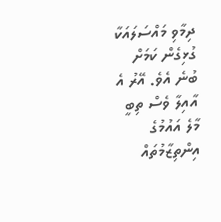ދިމާވި މައްސަލައަކާ ގުޅިގެން ކަމަށް ބުނެ އެވެ. އޭރު އެ އާއިލާ ވެސް ތިބީ މާލެ އައުމުގެ އިންތިޒާމުތައް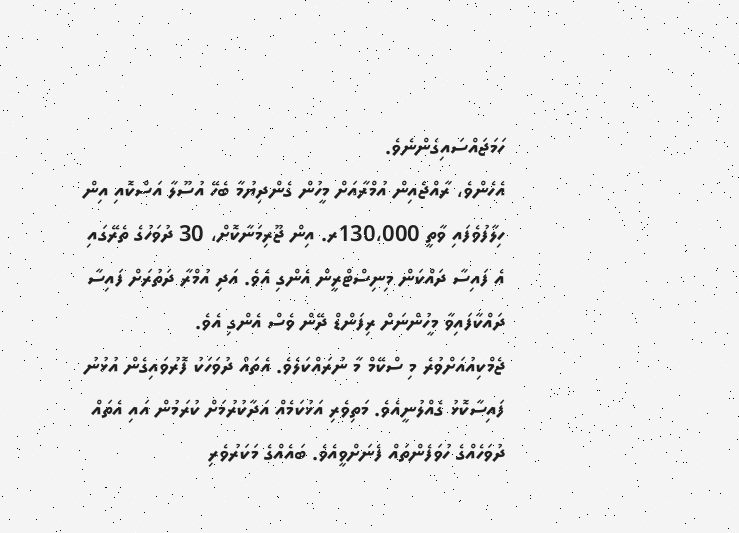ހަމަޖައްސައިގެންނެވެ.
އެހެންވެ، ރާއްޖެއިން އުމްރާއަށް މީހުން ގެންދިޔުމާ ބެހޭ އުސޫލާ އަސްކޮއި އިން ހިލާފުވެފައި ވާތީ 130،000ރ. އިން ޖޫރިމަނާކޮށް، 30 ދުވަހުގެ ތެރޭގައި އެ ފައިސާ ދައްކަން މިނިސްޓްރީން އެންގި އެވެ. އަދި އުމްރާ ދަތުރަށް ފައިސާ ދައްކާފައިވާ މީހުންނަށް ރިފަންޑް ދޭން ވެސް އެންގި އެވެ.
ޖެމްކިއުއަށްވުރެ މި ސްކޭމް މާ ނުރައްކަލެވެ. އެތައް ދުވަހަކު ފޮރުވައިގެން އުޅުނު ފައިސާކޮޅު ގެއްލުނީއެވެ. މަތިވެރި އަޅުކަމެއް އަދާކުރުމަށް ކުރަމުން އައި އެތައް ދުވަހެއްގެ ހުވަފެންތައް ފެނަށްވީއެވެ. ބައެއްގެ މަކަރުވެރި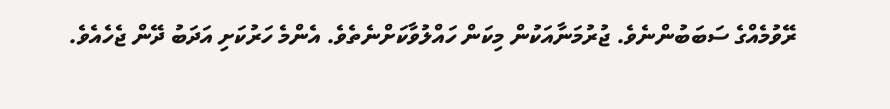ރޭވުމެއްގެ ސަބަބުންނެވެ. ޖުރުމަނާއަކުން މިކަން ހައްލުވާކަށްނެތެވެ. އެންމެ ހަރުކަށި އަދަބު ދޭން ޖެހެއެވެ.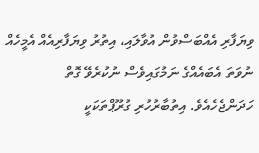ވިޔަފާރި އެއްބަސްވުން އުވާލައި، އިތުރު ވިޔަފާރިއެއް އެމީހެއް ނުވަތަ އެބައެއްގެ ނަމުގައިވެސް ނުކުރެވޭ ގޮތް ހަދަންޖެހެއެވެ. އިތުބާރުހުރި ގުރޫޕްތަކަކީ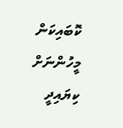ކޮބައިކަން މީހުންނަށް ކިޔައިދީ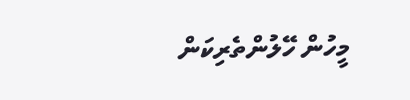މީހުން ހޭލުންތެރިކަން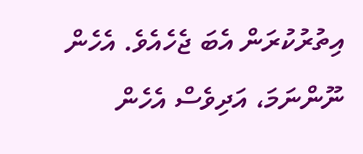އިތުރުކުރަން އެބަ ޖެހެއެވެ. އެހެން ނޫންނަމަ، އަދިވެސް އެހެން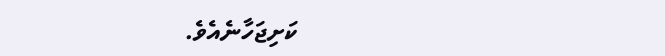ކަށިޖަހާނެއެވެ.